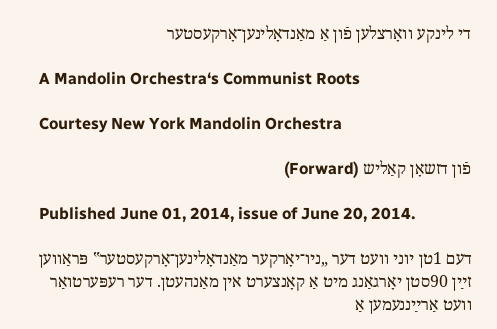די לינקע וואָרצלען פֿון אַ מאַנדאָלינען־אָרקעסטער

A Mandolin Orchestra‘s Communist Roots

Courtesy New York Mandolin Orchestra

פֿון דזשאָן קאַליש (Forward)

Published June 01, 2014, issue of June 20, 2014.

דעם 1טן יוני וועט דער „ניו־יאָרקער מאַנדאָלינען־אָרקעסטער‟ פּראַווען זײַן 90סטן יאָרגאַנג מיט אַ קאָנצערט אין מאַנהעטן. דער רעפּערטואַר וועט אַרײַננעמען אַ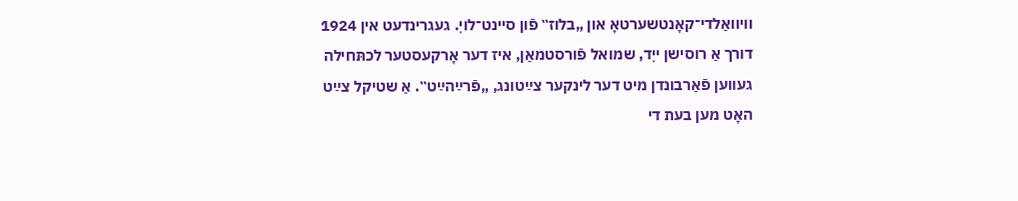וויוואַלדי־קאָנטשערטאָ און „בלוז‟ פֿון סיינט־לויִ. געגרינדעט אין 1924 דורך אַ רוסישן ייִד, שמואל פֿורסטמאַן, איז דער אָרקעסטער לכתּחילה געווען פֿאַרבונדן מיט דער לינקער צײַטונג, „פֿרײַהײַט‟. אַ שטיקל צײַט האָט מען בעת די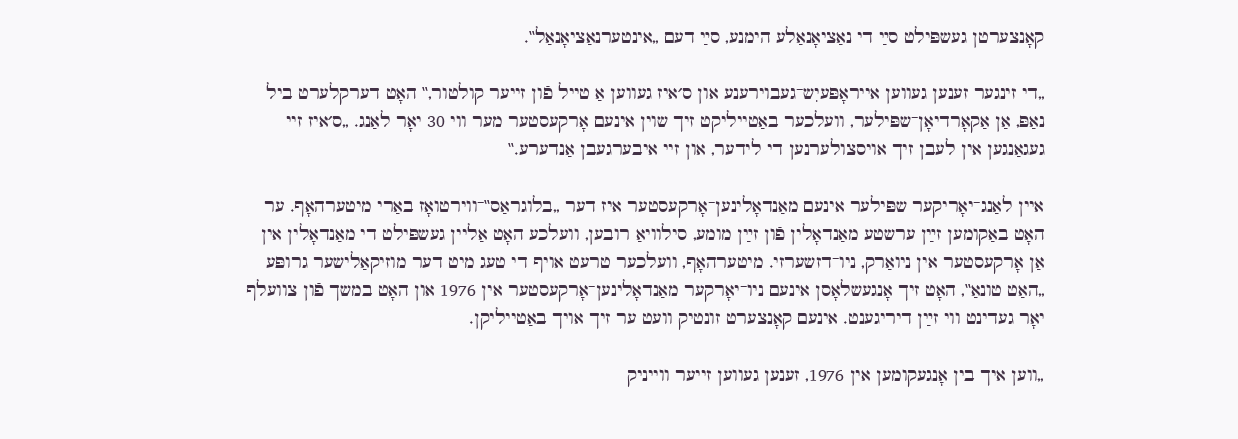קאָנצערטן געשפּילט סײַ די נאַציאָנאַלע הימנע, סײַ דעם „אינטערנאַציאָנאַל‟.

„די זינגער זענען געווען אייראָפּעיִש־געבוירענע און ס׳איז געווען אַ טייל פֿון זייער קולטור,‟ האָט דערקלערט ביל נאַפּ, אַן אַקאָרדיאָן־שפּילער, וועלכער באַטייליקט זיך שוין אינעם אָרקעסטער מער ווי 30 יאָר לאַנג. „ס׳איז זיי געגאַנגען אין לעבן זיך אויסצולערנען די לידער, און זיי איבערגעבן אַנדערע.‟

איין לאַנג־יאָריקער שפּילער אינעם מאַנדאָלינען־אָרקעסטער איז דער „בלוגראַס‟־ווירטואָז באַרי מיטערהאָף. ער האָט באַקומען זײַן ערשטע מאַנדאָלין פֿון זײַן מומע, סילוויאַ רובען, וועלכע האָט אַליין געשפּילט די מאַנדאָלין אין אַן אָרקעסטער אין ניואַרק, ניו־דזשערזי. מיטערהאָף, וועלכער טרעט אויף די טעג מיט דער מוזיקאַלישער גרופּע „האַט טונאַ‟, האָט זיך אָנגעשלאָסן אינעם ניו־יאָרקער מאַנדאָלינען־אָרקעסטער אין 1976 און האָט במשך פֿון צוועלף יאָר געדינט ווי זײַן דיריגענט. אינעם קאָנצערט זונטיק וועט ער זיך אויך באַטייליקן.

„ווען איך בין אָנגעקומען אין 1976, זענען געווען זייער ווייניק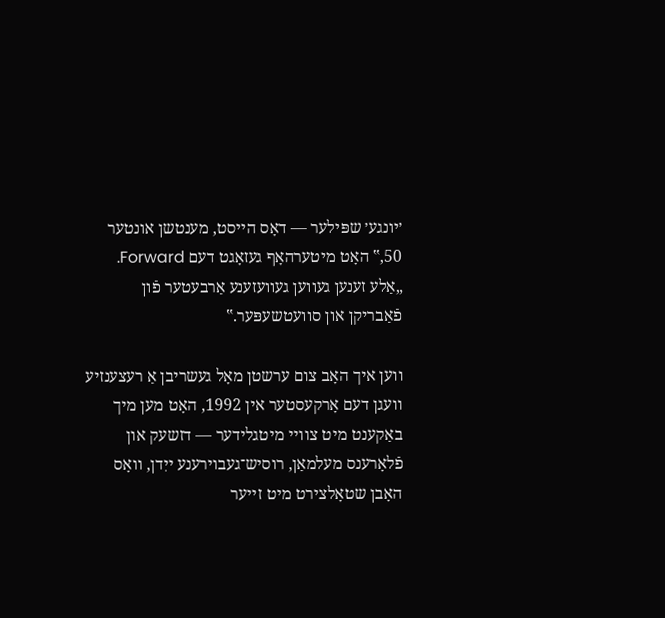׳יונגע׳ שפּילער — דאָס הייסט, מענטשן אונטער 50,‟ האָט מיטערהאָף געזאָגט דעם Forward. „אַלע זענען געווען געוועזענע אַרבעטער פֿון פֿאַבריקן און סוועטשעפּער.‟

ווען איך האָב צום ערשטן מאָל געשריבן אַ רעצענזיע וועגן דעם אָרקעסטער אין 1992, האָט מען מיך באַקענט מיט צוויי מיטגלידער — דזשעק און פֿלאָרענס מעלמאַן, רוסיש־געבוירענע ייִדן, וואָס האָבן שטאָלצירט מיט זייער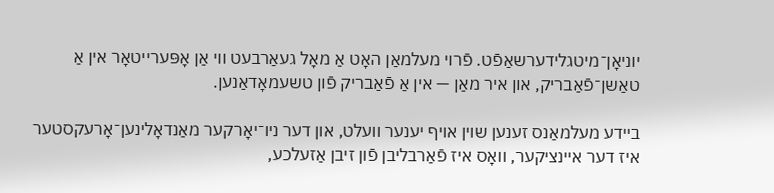יוניאָן־מיטגלידערשאַפֿט. פֿרוי מעלמאַן האָט אַ מאָל געאַרבעט ווי אַן אָפּערייטאָר אין אַ טאַשן־פֿאַבריק, און איר מאַן — אין אַ פֿאַבריק פֿון טשעמאָדאַנען.

ביידע מעלמאַנס זענען שוין אויף יענער וועלט, און דער ניו־יאָרקער מאַנדאָלינען־אָרעקסטער איז דער איינציקער, וואָס איז פֿאַרבליבן פֿון זיבן אַזעלכע,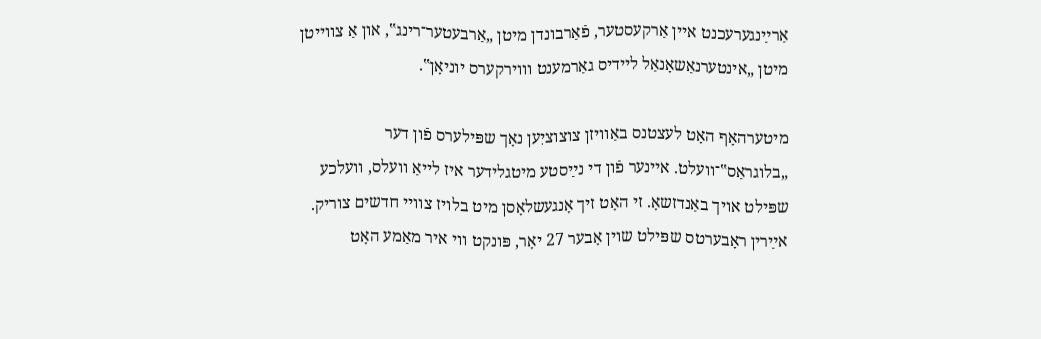אַרײַנגערעכנט איין אַרקעסטער, פֿאַרבונדן מיטן „אַרבעטער־רינג‟, און אַ צווייטן מיטן „אינטערנאַשאָנאַל ליידיס גאַרמענט וווירקערס יוניאָן‟.

מיטערהאָף האָט לעצטנס באַוויזן צוצוציִען נאָך שפּילערס פֿון דער „בלוגראַס‟־וועלט. איינער פֿון די נײַסטע מיטגלידער איז לייאַ וועלס, וועלכע שפּילט אויך באַנדזשאָ. זי האָט זיך אָנגעשלאָסן מיט בלויז צוויי חדשים צוריק. אײַרין ראָבערטס שפּילט שוין אָבער 27 יאָר, פּונקט ווי איר מאַמע האָט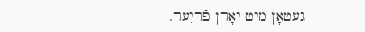געטאָן מיט יאָרן פֿריִער.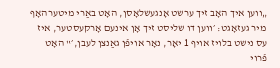„ווען איך האָב זיך ערשט אָנגעשלאָסן, האָט באַרי מיטערהאָף מיר געזאָגט: ׳ווען דו שליסט זיך אָן אינעם אָרקעסטער, איז עס נישט בלויז אויף 1 יאָר, נאָר אויפֿן גאַנצן לעבן,׳‟ האָט פֿרוי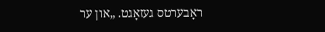ראָבערטס געזאָגט. „און ער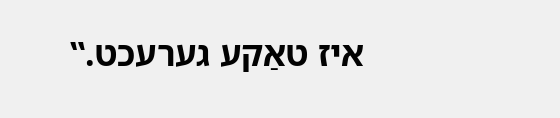איז טאַקע גערעכט.‟